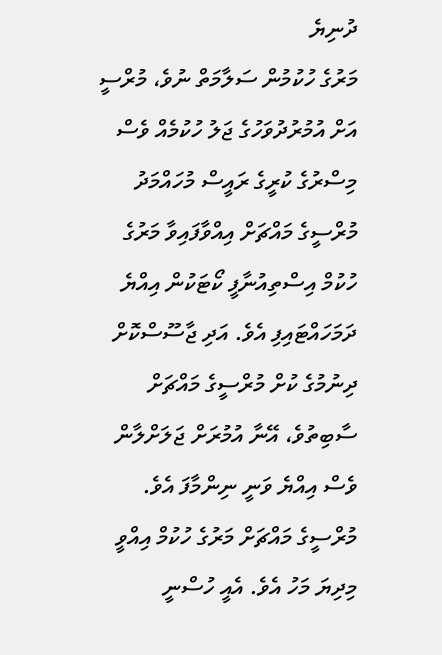ދުނިޔެ
މަރުގެ ހުކުމުން ސަލާމަތް ނުވެ، މުރްސީ އަށް އުމުރުދުވަހުގެ ޖަލު ހުކުމެއް ވެސް
މިސްރުގެ ކުރީގެ ރައީސް މުހައްމަދު މުރްސީގެ މައްޗަށް އިއްވާފައިވާ މަރުގެ ހުކުމް އިސްތިއުނާފީ ކޯޓަކުން އިއްޔެ ދަމަހައްޓައިފި އެވެ. އަދި ޖާސޫސްކޮށް ދިނުމުގެ ކުށް މުރްސީގެ މައްޗަށް ސާބިތުވެ، އޭނާ އުމުރަށް ޖަލަށްލާން ވެސް އިއްޔެ ވަނީ ނިންމާފަ އެވެ.
މުރްސީގެ މައްޗަށް މަރުގެ ހުކުމް އިއްވީ މިދިޔަ މަހު އެވެ. އެއީ ހުސްނީ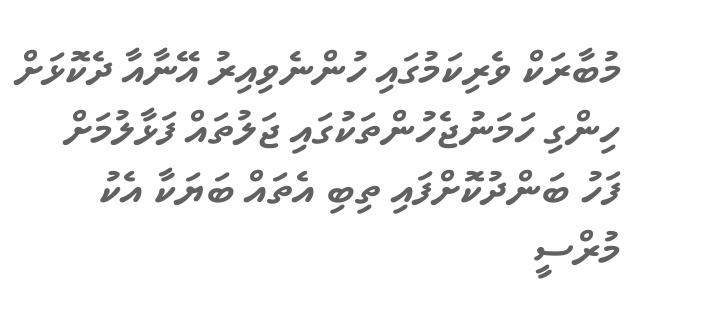މުބާރަކް ވެރިކަމުގައި ހުންނެވިއިރު އޭނާއާ ދެކޮޅަށް ހިންގި ހަމަނުޖެހުންތަކުގައި ޖަލުތައް ފަޅާލުމަށް ފަހު ބަންދުކޮށްފައި ތިބި އެތައް ބަޔަކާ އެކު މުރްސީ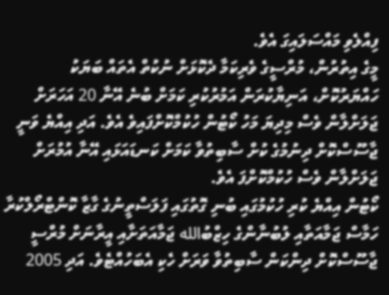ފިއްލެވި މައްސަލައިގަ އެވެ.
މީގެ އިތުރުން، މުރްސީގެ ވެރިކަމާ ދެކޮޅަށް ނުކުތް އެތައް ބަޔަކު ހައްޔަރުކޮށް، އަނިޔާކުރަން އަމުރުކުރި ކަމަށް ބުނެ އޭނާ 20 އަހަރަށް ޖަލަށްލާން ވެސް މިދިޔަ މަހު ކޯޓުން ހުކުމްކޮށްފައިވެ އެވެ. އަދި އިއްޔެ ވަނީ ޖާސޫސްކޮށް ދިނުމުގެ ކުށް ސާބިތުވާ ކަމަށް ކަނޑައަޅައި އޭނާ އުމުރަށް ޖަލަށްލާން ވެސް ހުކުމްކޮށްފަ އެވެ.
ކޯޓުން އިއްޔެ ކުރި ހުކުމުގައި ބުނި ގޮތުގައި ފަލަސްތީނުގެ ގާޒާ ކޮންޓްރޯލްކުރާ ހަމާސް ޖަމާއަތާއި ލުބުނާންގެ ހިޒްބުالله ޖަމާއަތަށާއި އީރާނަށް މުރްސީ ޖާސޫސްކޮށް ދިންކަން ސާބިތުވާ ވަރަށް ހެކި އެބަހުއްޓެވެ. އަދި 2005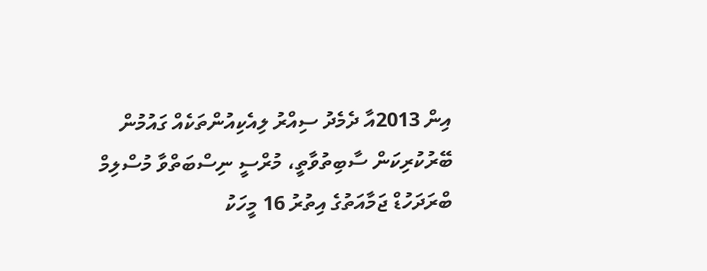އިން 2013އާ ދެމެދު ސިއްރު ލިއެކިއުންތަކެއް ގައުމުން ބޭރުކުރިކަން ސާބިތުވާތީ، މުރްސީ ނިސްބަތްވާ މުސްލިމް ބްރަދަހުޑް ޖަމާއަތުގެ އިތުރު 16 މީހަކު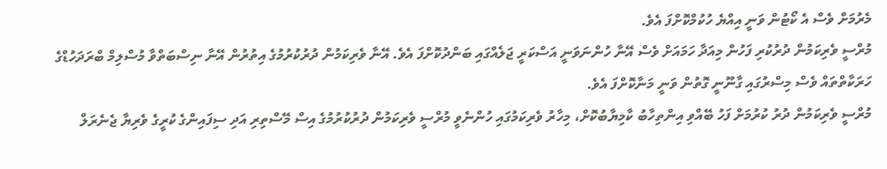މެރުމަށް ވެސް އެ ކޯޓުން ވަނީ އިއްޔެ ހުކުމްކޮށްފަ އެވެ.
މުރްސީ ވެރިކަމުން ދުރުކުރި ފަހުން މިއަދާ ހަމައަށް ވެސް އޭނާ ހުންނަވަނީ އަސްކަރީ ޖަލެއްގައި ބަންދުކޮށްފަ އެވެ. އޭނާ ވެރިކަމުން ދުރުކުރުމުގެ އިތުރުން އޭނާ ނިސްބަތްވާ މުސްލިމް ބްރަދަހުޑްގެ ހަރަކާތްތައް ވެސް މިސްރުގައި ގާނޫނީ ގޮތުން ވަނީ މަނާކޮށްފަ އެވެ.
މުރްސީ ވެރިކަމުން ދުރު ކުރުމަށް ފަހު ބޭއްވި އިންތިހާބު ކާމިޔާބުކޮށް، މިހާރު ވެރިކަމުގައި ހުންނެވީ މުރްސީ ވެރިކަމުން ދުރުކުރުމުގެ އިސް މޭސްތިރި އަދި ސިފައިންގެ ކުރީގެ ވެރިޔާ ޖެނެރަލް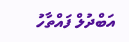އަބްދުލް ފައްތާހު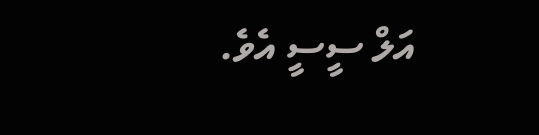އަލް ސީސީ އެވެ.